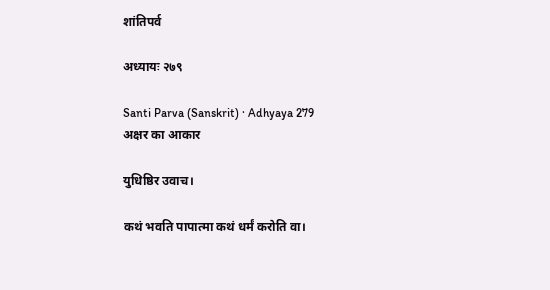शांतिपर्व

अध्यायः २७९

Santi Parva (Sanskrit) · Adhyaya 279
अक्षर का आकार

युधिष्ठिर उवाच।

कथं भवति पापात्मा कथं धर्मं करोति वा।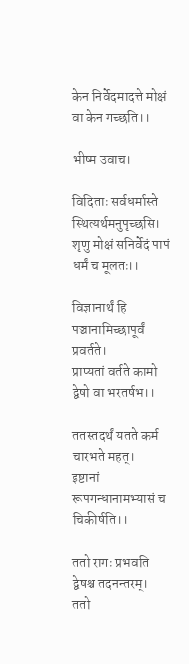केन निर्वेदमादत्ते मोक्षं वा केन गच्छति।।

भीष्म उवाच।

विदिताः सर्वधर्मास्ते स्थित्यर्थमनुपृच्छसि।
शृणु मोक्षं सनिर्वेदं पापं धर्मं च मूलतः।।

विज्ञानार्थं हि पञ्चानामिच्छापूर्वं प्रवर्तते।
प्राप्यतां वर्तते कामो द्वेषो वा भरतर्षभ।।

ततस्तदर्थं यतते कर्म चारभते महत्।
इष्टानां रूपगन्धानामभ्यासं च चिकीर्षति।।

ततो रागः प्रभवति द्वेषश्च तदनन्तरम्।
ततो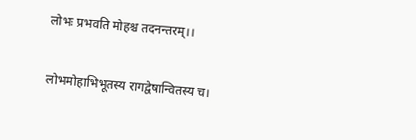लोभः प्रभवति मोहश्च तदनन्तरम्।।

लोभमोहाभिभूतस्य रागद्वेषान्वितस्य च।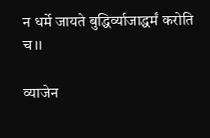न धर्मे जायते बुद्धिर्व्याजाद्धर्मं करोति च।।

व्याजेन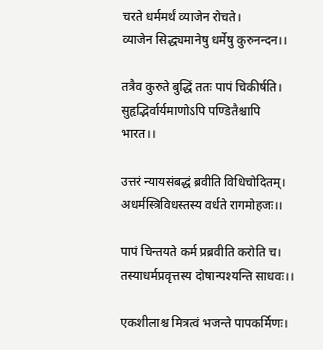चरते धर्ममर्थं व्याजेन रोचते।
व्याजेन सिद्ध्यमानेषु धर्मेषु कुरुनन्दन।।

तत्रैव कुरुते बुद्धिं ततः पापं चिकीर्षति।
सुहृद्भिर्वार्यमाणोऽपि पण्‍डितैश्चापि भारत।।

उत्तरं न्यायसंबद्धं ब्रवीति विधिचोदितम्।
अधर्मस्त्रिविधस्तस्य वर्धते रागमोहजः।।

पापं चिन्तयते कर्म प्रब्रवीति करोति च।
तस्याधर्मप्रवृत्तस्य दोषान्पश्यन्ति साधवः।।

एकशीलाश्च मित्रत्वं भजन्ते पापकर्मिणः।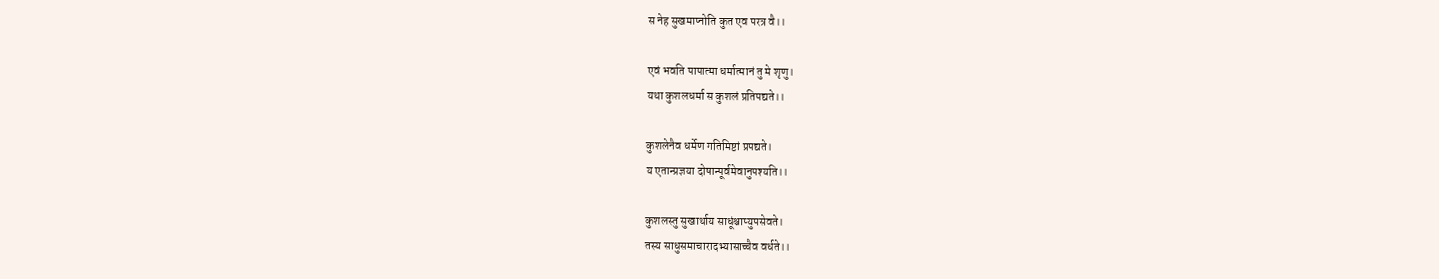स नेह सुखमाप्नोति कुत एव परत्र वै।।

एवं भवति पापात्मा धर्मात्मानं तु मे शृणु।
यथा कुशलधर्मा स कुशलं प्रतिपद्यते।।

कुशलेनैव धर्मेण गतिमिष्टां प्रपद्यते।
य एतान्प्रज्ञया दोषान्पूर्वमेवानुपश्यति।।

कुशलस्तु सुखार्थाय साधूंश्चाप्युपसेवते।
तस्य साधुसमाचारादभ्यासाच्चैव वर्धते।।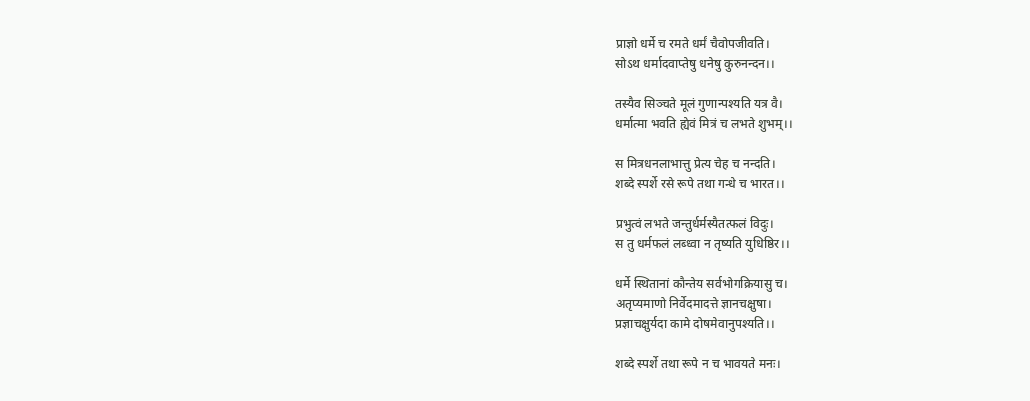प्राज्ञो धर्मे च रमते धर्मं चैवोपजीवति।
सोऽथ धर्मादवाप्तेषु धनेषु कुरुनन्दन।।

तस्यैव सिञ्चते मूलं गुणान्पश्यति यत्र वै।
धर्मात्मा भवति ह्येवं मित्रं च लभते शुभम्।।

स मित्रधनलाभात्तु प्रेत्य चेह च नन्दति।
शब्दे स्पर्शे रसे रूपे तथा गन्धे च भारत।।

प्रभुत्वं लभते जन्तुर्धर्मस्यैतत्फलं विदुः।
स तु धर्मफलं लब्ध्वा न तृष्यति युधिष्ठिर।।

धर्मे स्थितानां कौन्तेय सर्वभोगक्रियासु च।
अतृप्यमाणो निर्वेदमादत्ते ज्ञानचक्षुषा।
प्रज्ञाचक्षुर्यदा कामे दोषमेवानुपश्यति।।

शब्दे स्पर्शे तथा रूपे न च भावयते मनः।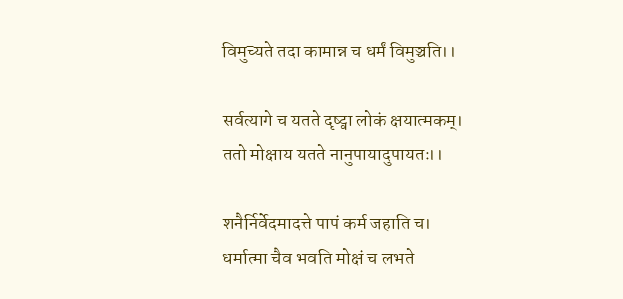विमुच्यते तदा कामान्न च धर्मं विमुञ्चति।।

सर्वत्यागे च यतते दृष्ट्वा लोकं क्षयात्मकम्।
ततो मोक्षाय यतते नानुपायादुपायतः।।

शनैर्निर्वेदमादत्ते पापं कर्म जहाति च।
धर्मात्मा चैव भवति मोक्षं च लभते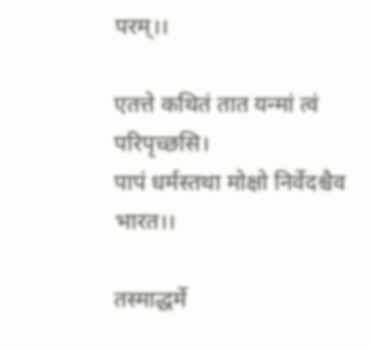परम्।।

एतत्ते कथितं तात यन्मां त्वं परिपृच्छसि।
पापं धर्मस्तथा मोक्षो निर्वेदश्चैव भारत।।

तस्माद्धर्मे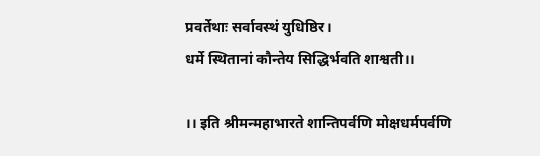प्रवर्तेथाः सर्वावस्थं युधिष्ठिर।
धर्मे स्थितानां कौन्तेय सिद्धिर्भवति शाश्वती।।

।। इति श्रीमन्महाभारते शान्तिपर्वणि मोक्षधर्मपर्वणि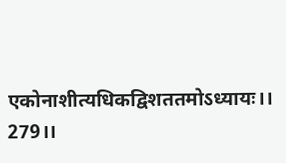एकोनाशीत्यधिकद्विशततमोऽध्यायः।। 279।।